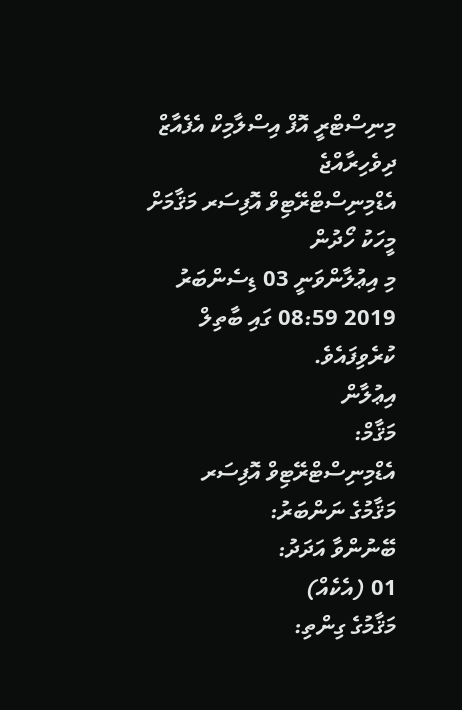މިނިސްޓްރީ އޮފް އިސްލާމިކް އެފެއާޒް
ދިވެހިރާއްޖެ
އެޑްމިނިސްޓްރޭޓިވް އޮފިސަރ މަޤާމަށް މީހަކު ހޯދުން
މި އިޢުލާންވަނީ 03 ޑިސެންބަރު 2019 08:59 ގައި ބާތިލް ކުރެވިފައެވެ.
އިޢުލާން
މަޤާމް:
އެޑްމިނިސްޓްރޭޓިވް އޮފިސަރ
މަޤާމުގެ ނަންބަރު:
ބޭނުންވާ އަދަދު:
01 (އެކެއް)
މަޤާމުގެ ގިންތި: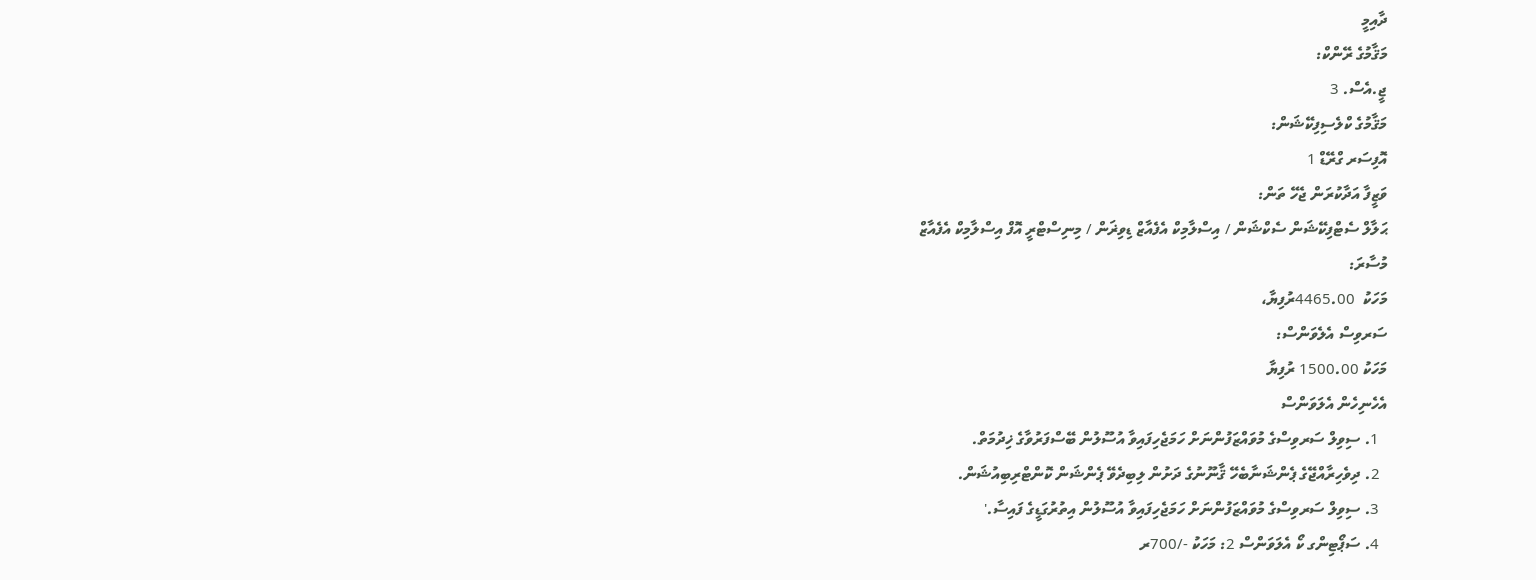ދާއިމީ
މަޤާމުގެ ރޭންކް:
ޖީ.އެސް. 3
މަޤާމުގެ ކްލެސިފިކޭޝަން:
އޮފިސަރ ގްރޭޑް 1
ވަޒީފާ އަދާކުރަން ޖެހޭ ތަން:
ޙަލާލް ސެޓްފިކޭޝަން ސެކްޝަން / އިސްލާމިކް އެފެއާޒް ޑިވިޜަން / މިނިސްޓްރީ އޮފް އިސްލާމިކް އެފެއާޒް
މުސާރަ:
މަހަކު  4465.00ރުފިޔާ،
ސަރވިސް އެލެވަންސް:
މަހަކު 1500.00 ރުފިޔާ
އެހެނިހެން އެލަވަންސް
  1. ސިވިލް ސަރވިސްގެ މުވައްޒަފުންނަށް ހަމަޖެހިފައިވާ އުސޫލުން ބޭސްފަރުވާގެ ޚިދުމަތް.
  2. ދިވެހިރާއްޖޭގެ ޕެންޝަނާބެހޭ ޤާނޫނުގެ ދަށުން ލިބިދެވޭ ޕެންޝަން ކޮންޓްރިބިއުޝަން.
  3. ސިވިލް ސަރވިސްގެ މުވައްޒަފުންނަށް ހަމަޖެހިފައިވާ އުސޫލުން އިތުރުގަޑީގެ ފައިސާ.'
  4. ސަޕޯޓިންގ ކޯ އެލަވަންސް 2: މަހަކު -/700ރ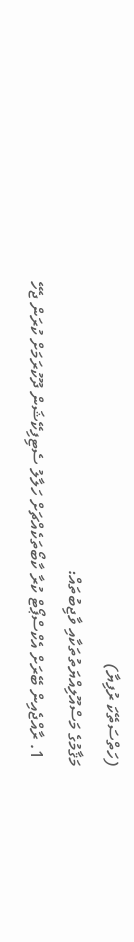(ހަތްސަތޭކަ ރުފިޔާ)
މަޤާމުގެ މަސްއޫލިއްޔަތުތަކާއި ވާޖިބުތައް:
  1. ރާއްޖެއިން ބޭރަށް އެކްސްޕޯޓް ކުރާ ކާބޯތަކެއްޗަށް ހަލާލު ސެޓިފިކޭޝަން ދޫކުރަމަށް ކުރަން ޖެހޭ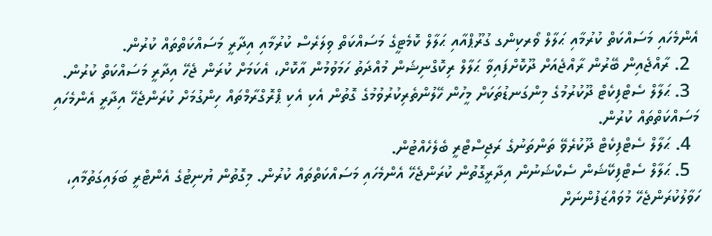އެންމެހައި މަސައްކަތް ކުރުމާއި ޙަލާލް ވޯރކިންގ ގުރޫޕްއާއި ޙަލާލް ކޮމެޓީގެ މަސައްކަތް ވިލަރެސް ކުރުމާއި އިދާރީ މަސައްކަތްތައް ކުރުން.
  2. ރާއްޖެއިން ބޭރުން ރާއްޖެއަށް ދޫކޮށްފައިވާ ޙަލާލް ރިކޮގްނިޝަން މުއްދަތު ހަމަވުމުން އާކޮށް، އެކަމަށް ކުރަން ޖެހޭ އިދާރީ މަސައްކަތް ކުރުން.
  3. ޙަލާލް ސެޓްފިކެޓް ދޫކުރުމުގެ މިންގަނޑުތަކަށް މީހުން ހޭލުންތެރިކުރުވުމުގެ ގޮތުން އެކި އެކި ޕްރޮގްރާމްތައް ހިންގުމަށް ކުރަންޖެހޭ އިދާރީ އެންމެހައި މަސައްކަތްތައް ކުރުން.
  4. ޙަލާލް ސެޓްފިކެޓް ދޫކުރެވޭ ތަންތަނުގެ ރަޖިސްޓްރީ ބެލެހެއްޓުން.
  5. ޙަލާލް ސެޓްފިކޭޝަން ސެކްޝަނުން އިދާރީގޮތުން ކުރަންޖެހޭ އެންމެހައި މަސައްކަތްތައް ކުރުން. މިގޮތުން ޔުނިޓުގެ އެންޓްރީ ބަލައިގަތުމާއި، ހަވާލުކުރަންޖެހޭ މުވައްޒަފުންނަށް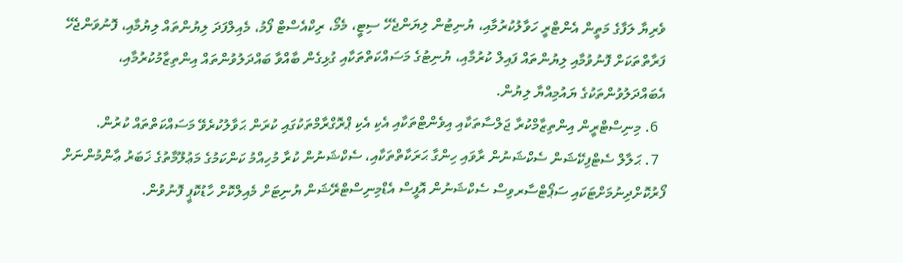ވެރިޔާ ލަފާގެ މަތީން އެންޓްރީ ހަވާލުކުރުމާއި، ޔުނިޓުން ލިޔަންޖެހޭ ސިޓީ، މެމޯ، ރިކްއެސްޓް ފޯމު، މެއިލްފަދަ ލިޔުންތައް ލިޔުމާއި، ފޮނުވަންޖެހޭ ފަރާތްތަކަށް ފޮނުވުމާއި ލިޔުންތައް ފައިލް ކުރުމާއި، ޔުނިޓުގެ މަސައްކަތްތަކާއި ގުޅިގެން ބާއްވާ ބައްދަލުވުންތައް އިންތިޒާމުކުރުމާއި، އެބައްދަލުވުންތަކުގެ ޔައުމިއްޔާ ލިޔުން.
  6. މިނިސްޓްރީން އިންތިޒާމްކުރާ ޖަލްސާތަކާއި އިވެންޓްތަކާއި އެކި އެކި ޕްރޮގްރާމްތަކުގައި ކުރަން ޙަވާލުކުރެވޭ މަސައްކަތްތައް ކުރުން.
  7. ޙަލާލް ސެޓްފިކޭޝަން ސެކްޝަނުން ރާވައި ހިންގާ ޙަރަކާތްތަކާއި، ސެކްޝަނުން ކުރާ މުހިއްމު ކަންކަމުގެ މަޢުލޫމާތުގެ ޚަބަރު ޢާންމުންނަށް ފޯރުކޮށްދިނުމަށްޓަކައި ސަޕޯޓްސާރވިސް ސެކްޝަނުން އޮފީސް އެޑްމިނިސްޓްރޭޝަން ޔުނިޓަށް މެއިލްކޮށް ހާޑުކޮޕީ ފޮނުވުން.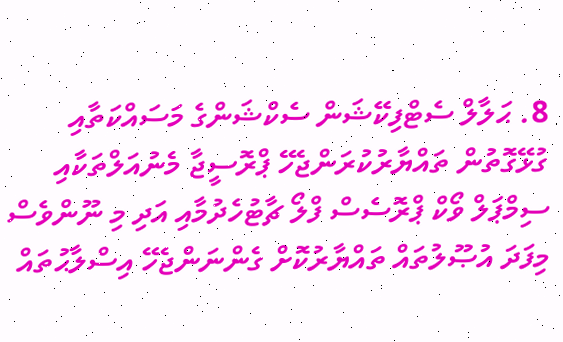8. ޙަލާލް ސެޓްފިކޭޝަން ސެކްޝަންގެ މަސައްކަތާއި ގުޅޭގޮތުން ތައްޔާރުކުރަންޖެހޭ ޕްރޮސީޖާ މެނުއަލްތަކާއި ސިމްޕަލް ވޯކް ޕްރޮސެސް ފްލޯ ޗާޓުހެދުމާއި އަދި މި ނޫންވެސް މިފަދަ އުޞޫލުތައް ތައްޔާރުކޮށް ގެންނަންޖެހޭ އިސްލާޙުތައް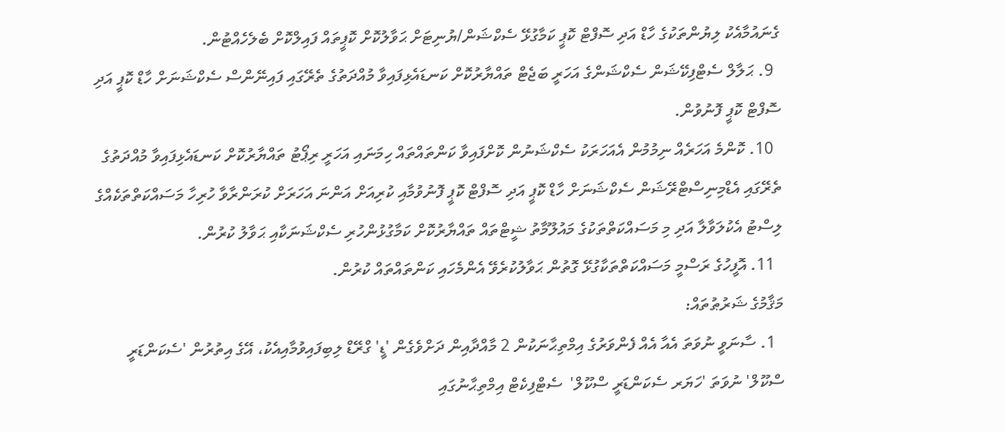ގެނައުމާއެކު ލިޔުންތަކުގެ ހާޑް އަދި ސޮފްޓް ކޮޕީ ކަމާގުޅޭ ސެކްޝަން/ޔުނިޓަށް ޙަވާލުކޮށް ކޮޕީތައް ފައިލްކޮށް ބެލެހެއްޓުން.
  9. ޙަލާލް ސެޓްފިކޭޝަން ސެކްޝަންގެ އަހަރީ ބަޖެޓް ތައްޔާރުކޮށް ކަނޑައެޅިފައިވާ މުއްދަތުގެ ތެރޭގައި ފައިނޭންސް ސެކްޝަނަށް ހާޑް ކޮޕީ އަދި ސޮފްޓް ކޮޕީ ފޮނުވުން.
  10. ކޮންމެ އަހަރެއް ނިމުމުން އެއަހަރަކު ސެކްޝަނުން ކޮށްފައިވާ ކަންތައްތައް ހިމަނައި އަހަރީ ރިޕޯޓު ތައްޔާރުކޮށް ކަނޑައެޅިފައިވާ މުއްދަތުގެ ތެރޭގައި އެޑްމިނިސްޓްރޭޝަން ސެކްޝަނަށް ހާޑް ކޮޕީ އަދި ސޮފްޓް ކޮޕީ ފޮނުވުމާއި ކުރިއަށް އަންނަ އަހަރަށް ކުރަންރާވާ ހުރިހާ މަސައްކަތްތަކެއްގެ ލިސްޓު އެކުލަވާލާ އަދި މި މަސައްކަތްތަކުގެ މައުލޫމާތު ޝީޓްތައް ތައްޔާރުކޮށް ކަމާގުޅުންހުރި ސެކްޝަނަކާއި ޙަވާލު ކުރުން.
  11. އޮފީހުގެ ރަސްމީ މަސައްކަތްތަކާގުޅޭ ގޮތުން ޙަވާލުކުރެވޭ އެންމެހައި ކަންތައްތައް ކުރުން.
މަޤާމުގެ ޝަރުޠުތައް:
  1. ސާނަވީ ނުވަތަ އެއާ އެއް ފެންވަރުގެ އިމްތިޙާނަކުން 2 މާއްދާއިން ދަށްވެގެން 'ޑީ' ގްރޭޑް ލިބިފައިވުމާއިއެކު، އޭގެ އިތުރުން 'ސެކަންޑަރީ ސްކޫލް' ނުވަތަ 'ހަޔަރ ސެކަންޑަރީ ސްކޫލް'  ސެޓްފިކެޓް އިމްތިޙާނުގައި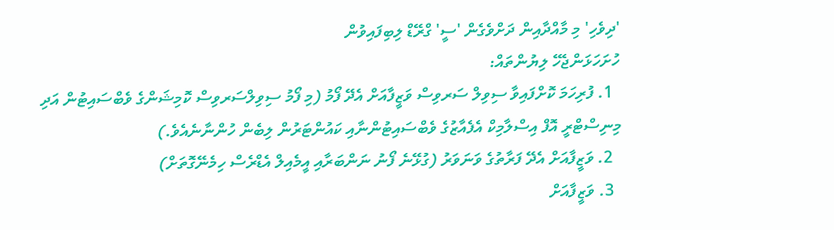'ދިވެހި' މި މާއްދާއިން ދަށްވެގެން 'ސީ' ގްރޭޑް ލިބިފައިވުން
ހުށަހަޅަންޖެހޭ ލިޔުންތައް:
  1. ފުރިހަމަ ކޮށްފައިވާ ސިވިލް ސަރވިސް ވަޒީފާއަށް އެދޭ ފޯމު (މި ފޯމު ސިވިލްސަރވިސް ކޮމިޝަންގެ ވެބްސައިޓުން އަދި މިނިސްޓްރީ އޮފް އިސްލާމިކް އެފެއާޒުގެ ވެބްސައިޓުންނާއި ކައުންޓަރުން ލިބެން ހުންނާނެއެވެ.)
  2. ވަޒީފާއަށް އެދޭ ފަރާތުގެ ވަނަވަރު (ގުޅޭނެ ފޯނު ނަންބަރާއި އީމެއިލް އެޑްރެސް ހިމެނޭގޮތަށް)
  3. ވަޒީފާއަށް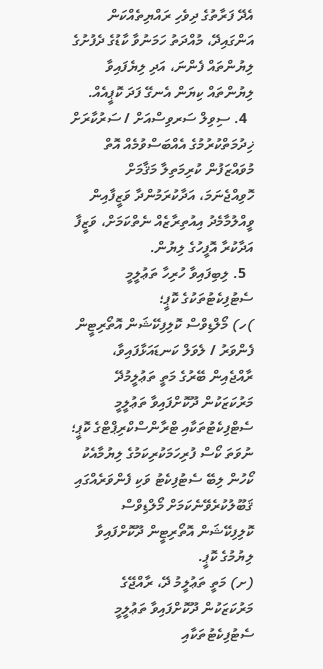އެދޭ ފަރާތުގެ ދިވެހި ރައްޔިތެއްކަން އަންގައިދޭ، މުއްދަތު ހަމަނުވާ ކާޑުގެ ދެފުށުގެ ލިޔުންތައް ފެންނަ، އަދި ލިޔެފައިވާ ލިޔުންތައް ކިޔަން އެނގޭ ފަދަ ކޮޕީއެއް.
  4. ސިވިލް ސަރވިސްއަށް / ސަރުކާރަށް ޚިދުމަތްކުރުމުގެ އެއްބަސްވުމެއް އޮތް މުވައްޒަފުން ކުރިމަތިލާ މަޤާމަށް ހޮވިއްޖެނަމަ، އަދާކުރަމުންދާ ވަޒީފާއިން ވީއްލުމާމެދު އިއުތިރާޒެއް ނެތްކަމަށް، ވަޒީފާ އަދާކުރާ އޮފީހުގެ ލިޔުން.
  5. ލިބިފައިވާ ހުރިހާ ތަޢުލީމީ ސެޓުފިކެޓުތަކުގެ ކޮޕީ؛
)ހ) މޯލްޑިވްސް ކޮލިފިކޭޝަން އޮތޯރިޓީން ފެންވަރު / ލެވަލް ކަނޑައަޅާފައިވާ، ރާއްޖެއިން ބޭރުގެ މަތީ ތަޢުލީމުދޭ މަރުކަޒަކުން ދޫކޮށްފައިވާ ތަޢުލީމީ ސެޓްފިކެޓުތަކާއި ޓްރާންސްކްރިޕްޓްގެ ކޮޕީ؛ ނުވަތަ ކޯސް ފުރިހަމަކުރިކަމުގެ ލިޔުމާއެކު ކޯހުން ލިބޭ ސެޓުފިކެޓު ވަކި ފެންވަރެއްގައި ޤަބޫލުކުރެވޭނެކަމަށް މޯލްޑިވްސް ކޮލިފިކޭޝަން އޮތޯރިޓީން ދޫކޮށްފައިވާ ލިޔުމުގެ ކޮޕީ.
(ށ) މަތީ ތަޢުލީމު ދޭ، ރާއްޖޭގެ މަރުކަޒަކުން ދޫކޮށްފައިވާ ތަޢުލީމީ ސެޓުފިކެޓުތަކާއި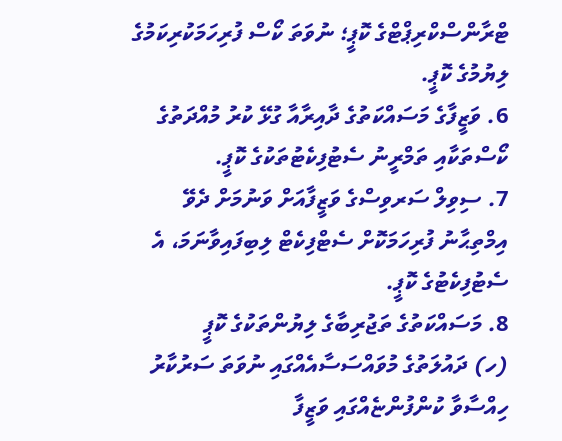ޓްރާންސްކްރިޕްޓްގެ ކޮޕީ؛ ނުވަތަ ކޯސް ފުރިހަމަކުރިކަމުގެ ލިޔުމުގެ ކޮޕީ.
6. ވަޒީފާގެ މަސައްކަތުގެ ދާއިރާއާ ގުޅޭ ކުރު މުއްދަތުގެ ކޯސްތަކާއި ތަމްރީނު ސެޓުފިކެޓުތަކުގެ ކޮޕީ.
7. ސިވިލް ސަރވިސްގެ ވަޒީފާއަށް ވަނުމަށް ދެވޭ އިމްތިޙާނު ފުރިހަމަކޮށް ސެޓްފިކެޓް ލިބިފައިވާނަމަ، އެ ސެޓުފިކެޓުގެ ކޮޕީ.
8. މަސައްކަތުގެ ތަޖުރިބާގެ ލިޔުންތަކުގެ ކޮޕީ
(ހ) ދައުލަތުގެ މުވައްސަސާއެއްގައި ނުވަތަ ސަރުކާރު ހިއްސާވާ ކުންފުންޏެއްގައި ވަޒީފާ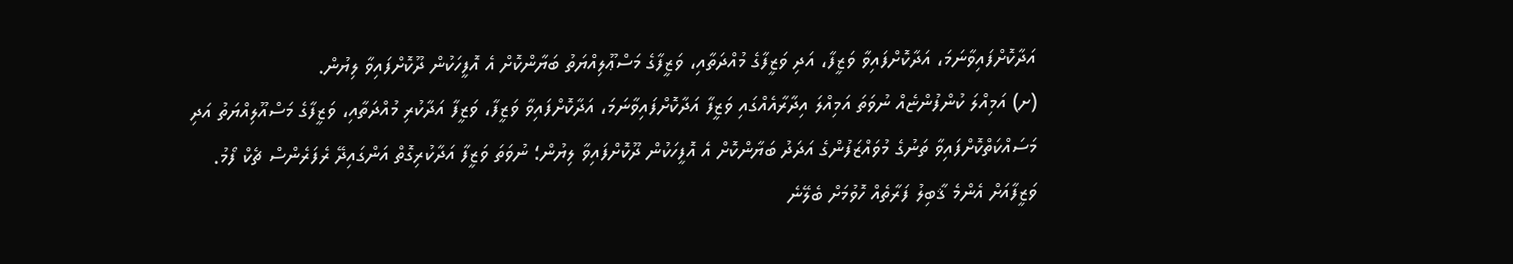އަދާކޮށްފައިވާނަމަ، އަދާކޮށްފައިވާ ވަޒީފާ، އަދި ވަޒީފާގެ މުއްދަތާއި، ވަޒީފާގެ މަސްޢޫލިއްޔަތު ބަޔާންކޮށް އެ އޮފީހަކުން ދޫކޮށްފައިވާ ލިޔުން.
(ށ) އަމިއްލަ ކުންފުންޏެއް ނުވަތަ އަމިއްލަ އިދާރާއެއްގައި ވަޒީފާ އަދާކޮށްފައިވާނަމަ، އަދާކޮށްފައިވާ ވަޒީފާ، ވަޒީފާ އަދާކުރި މުއްދަތާއި، ވަޒީފާގެ މަސްއޫލިއްޔަތު އަދި މަސައްކަތްކޮށްފައިވާ ތަނުގެ މުވައްޒަފުންގެ އަދަދު ބަޔާންކޮށް އެ އޮފީހަކުން ދޫކޮށްފައިވާ ލިޔުން؛ ނުވަތަ ވަޒީފާ އަދާކުރިގޮތް އަންގައިދޭ ރެފަރެންސް ޗެކް ފޯމު.
ވަޒީފާއަށް އެންމެ ޤާބިލު ފަރާތެއް ހޮވުމަށް ބެލޭނެ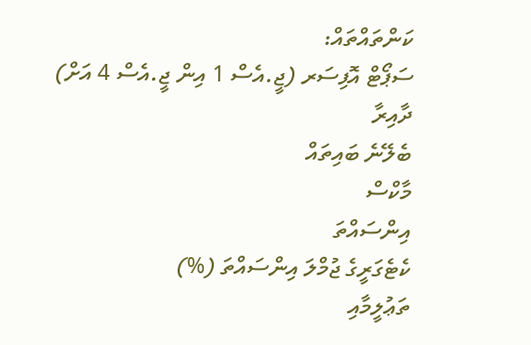ކަންތައްތައް:
ސަޕޯޓް އޮފިސަރ (ޖީ.އެސް 1 އިން ޖީ.އެސް 4 އަށް)
ދާއިރާ
ބެލޭނެ ބައިތައް
މާކްސް
އިންސައްތަ
ކެޓެގަރީގެ ޖުމްލަ އިންސައްތަ (%)
ތަޢުލީމާއި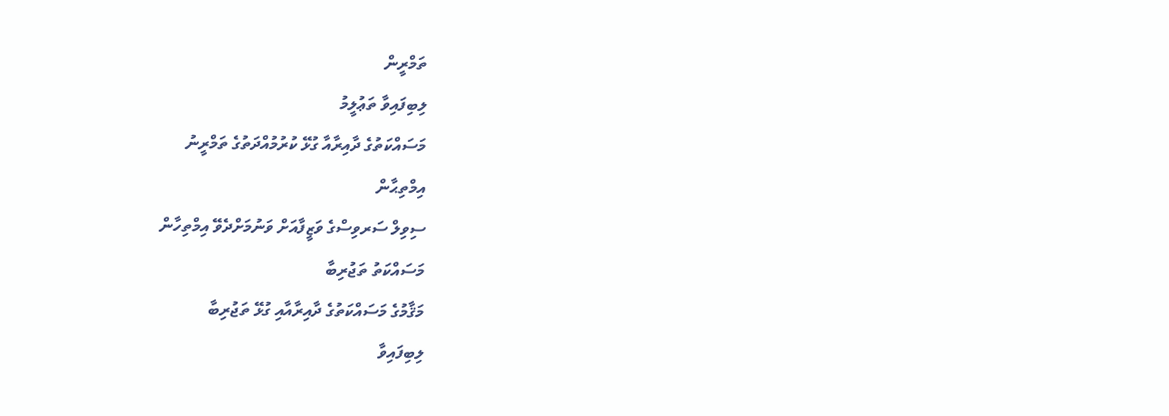ތަމްރީން
ލިބިފައިވާ ތަޢުލީމު
މަސައްކަތުގެ ދާއިރާއާ ގުޅޭ ކުރުމުއްދަތުގެ ތަމްރީނު
އިމްތިޙާން
ސިވިލް ސަރވިސްގެ ވަޒީފާއަށް ވަނުމަށްދެވޭ އިމްތިހާން
މަސައްކަތު ތަޖުރިބާ
މަޤާމުގެ މަސައްކަތުގެ ދާއިރާއާއި ގުޅޭ ތަޖުރިބާ
ލިބިފައިވާ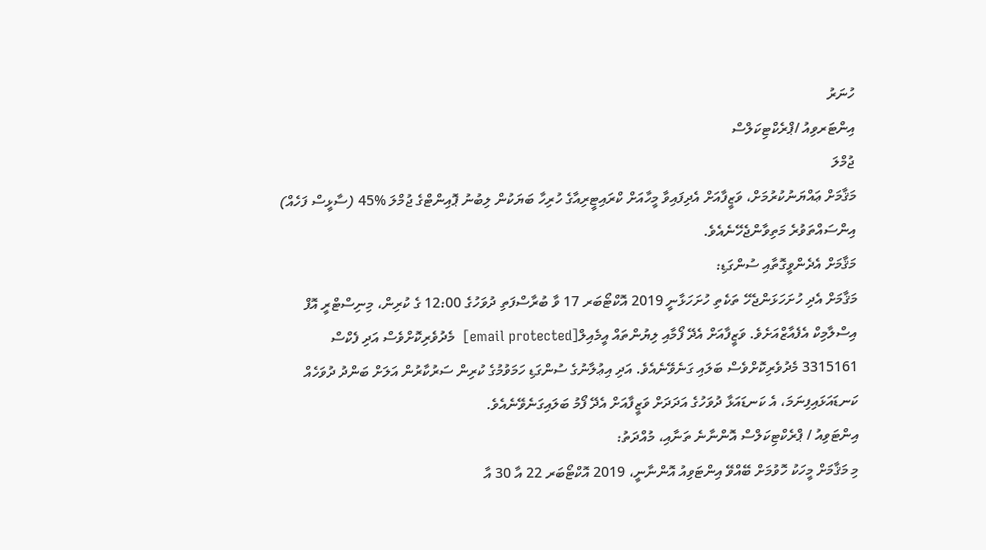ހުނަރު
އިންޓަރވިއު /ޕްރެކްޓިކަލްސް
ޖުމްލަ
މަޤާމަށް ޢައްޔަނުކުރުމަށް، ވަޒީފާއަށް އެދިފައިވާ މީހާއަށް ކްރައިޓީރިއާގެ ހުރިހާ ބަޔަކުން ލިބުނު ޕޮއިންޓްގެ ޖުމްލަ %45 (ސާޅީސް ފަހެއް) އިންސައްތަވުރެ މަތިވާންޖެހޭނެއެވެ.
މަޤާމަށް އެދެންވީގޮތާއި ސުންގަޑި:
މަޤާމަށް އެދި ހުށަހަޅަންޖެހޭ ތަކެތި ހުށަހަޅާނީ 2019 އޮކްޓޯބަރ 17 ވާ ބުރާސްފަތި ދުވަހުގެ 12:00 ގެ ކުރިން، މިނިސްޓްރީ އޮފް އިސްލާމިކް އެފެއާޒްއަށެވެ. ވަޒީފާއަށް އެދޭ ފޯމާއި ލިޔުންތައް އީމެއިލް[email protected]  މެދުވެރިކޮށްވެސް އަދި ފެކްސް 3315161 މެދުވެރިކޮށްވެސް ބަލައި ގަނެވޭނެއެވެ. އަދި އިޢުލާނުގެ ސުންގަޑި ހަމަވުމުގެ ކުރިން ސަރުކާރުން އަލަށް ބަންދު ދުވަހެއް ކަނޑައަޅައިފިނަމަ، އެ ކަނޑައަޅާ ދުވަހުގެ އަދަދަށް ވަޒީފާއަށް އެދޭ ފޯމު ބަލައިގަނެވޭނެއެވެ.
އިންޓަވިއު / ޕްރެކްޓިކަލްސް އޮންނާނެ ތަނާއި، މުއްދަތު:
މި މަޤާމަށް މީހަކު ހޮވުމަށް ބޭއްވޭ އިންޓަވިއު އޮންނާނީ، 2019 އޮކްޓޯބަރ 22 އާ 30 އާ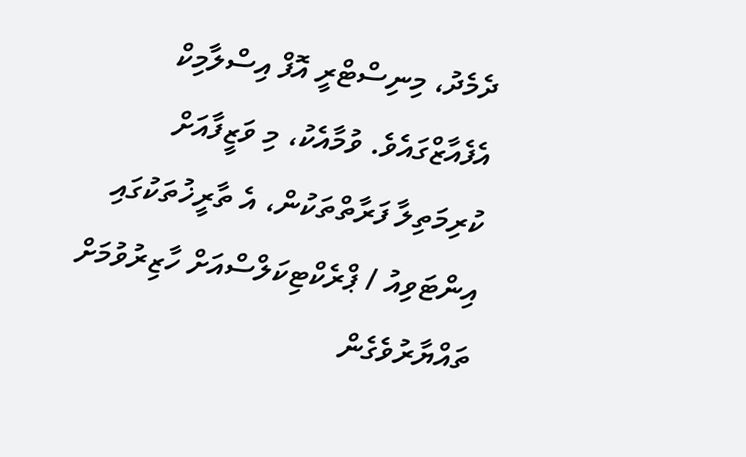ދެމެދު، މިނިސްޓްރީ އޮފް އިސްލާމިކް އެފެއާޒްގައެވެ. ވުމާއެކު، މި ވަޒީފާއަށް ކުރިމަތިލާ ފަރާތްތަކުން، އެ ތާރީޚުތަކުގައި އިންޓަވިއު / ޕްރެކްޓިކަލްސްއަށް ހާޒިރުވުމަށް ތައްޔާރުވެގެން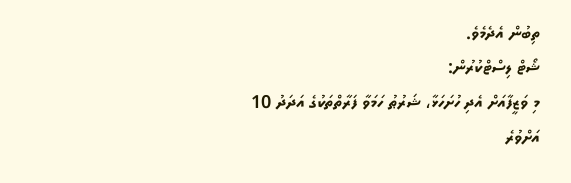ތިބުން އެދެމެވެ.
ޝޯޓް ލިސްޓްކުރުން:
މި ވަޒީފާއަށް އެދި ހުށަހަޅާ، ޝަރުޠު ހަމަވާ ފަރާތްތަކުގެ އަދަދު 10 އަށްވުރެ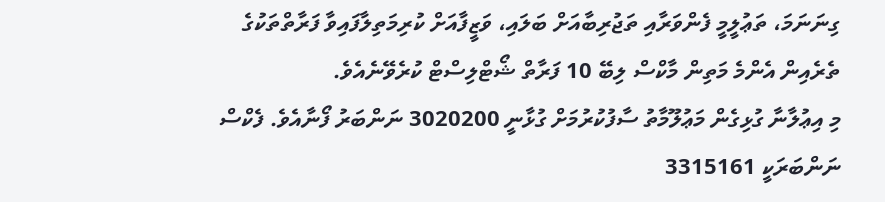ގިނަނަމަ، ތަޢުލީމީ ފެންވަރާއި ތަޖުރިބާއަށް ބަލައި، ވަޒީފާއަށް ކުރިމަތިލާފައިވާ ފަރާތްތަކުގެ ތެރެއިން އެންމެ މަތިން މާކްސް ލިބޭ 10 ފަރާތް ޝޯޓްލިސްޓް ކުރެވޭނެއެވެ.
މި އިޢުލާނާ ގުޅިގެން މަޢުލޫމާތު ސާފުކުރުމަށް ގުޅާނީ 3020200 ނަންބަރު ފޯނާއެވެ. ފެކްސް ނަންބަރަކީ 3315161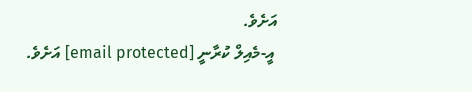އަށެވެ.
 އީ-މެއިލް ކުރާނީ [email protected] އަށެވެ.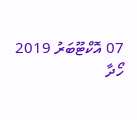07 އޮކްޓޫބަރު 2019
ހޯދާ